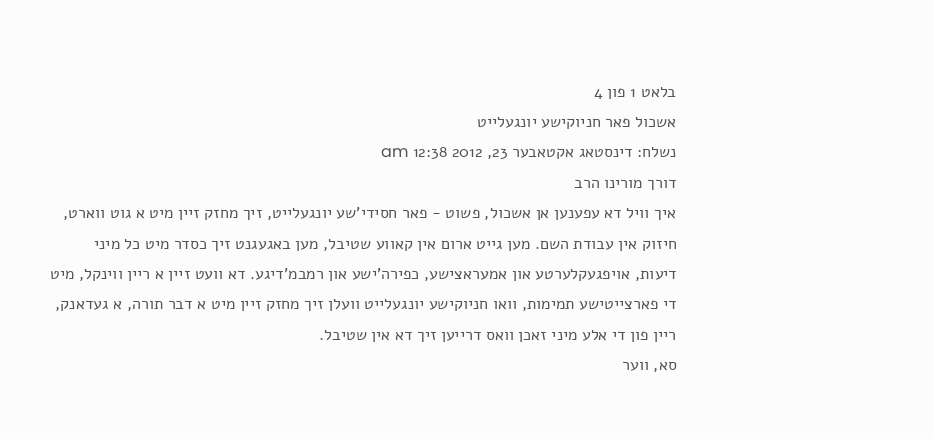בלאט 1 פון 4
אשכול פאר חניוקישע יונגעלייט
נשלח: דינסטאג אקטאבער 23, 2012 12:38 am
דורך מורינו הרב
איך וויל דא עפענען אן אשכול, פשוט - פאר חסידי'שע יונגעלייט, זיך מחזק זיין מיט א גוט ווארט, חיזוק אין עבודת השם. מען גייט ארום אין קאווע שטיבל, מען באגעגנט זיך כסדר מיט כל מיני דיעות, אויפגעקלערטע און אמעראצישע, כפירה'ישע און רמבמ'דיגע. דא וועט זיין א ריין ווינקל, מיט די פארצייטישע תמימות, וואו חניוקישע יונגעלייט וועלן זיך מחזק זיין מיט א דבר תורה, א געדאנק, ריין פון די אלע מיני זאכן וואס דרייען זיך דא אין שטיבל.
סא, ווער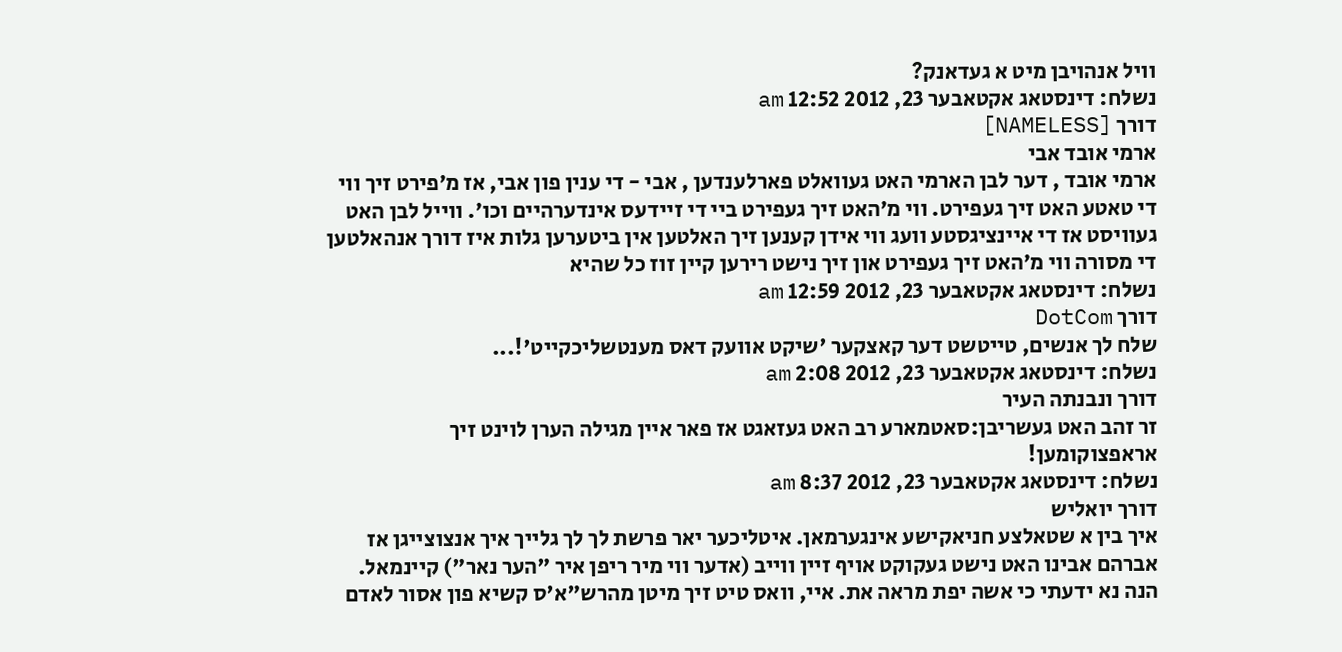וויל אנהויבן מיט א געדאנק?
נשלח: דינסטאג אקטאבער 23, 2012 12:52 am
דורך [NAMELESS]
ארמי אובד אבי
ארמי אובד , דער לבן הארמי האט געוואלט פארלענדען , אבי - די ענין פון אבי, אז מ׳פירט זיך ווי די טאטע האט זיך געפירט. ווי מ׳האט זיך געפירט ביי די זיידעס אינדערהיים וכו׳. ווייל לבן האט געוויסט אז די איינציגסטע וועג ווי אידן קענען זיך האלטען אין ביטערען גלות איז דורך אנהאלטען די מסורה ווי מ׳האט זיך געפירט און זיך נישט רירען קיין זוז כל שהיא
נשלח: דינסטאג אקטאבער 23, 2012 12:59 am
דורך DotCom
שלח לך אנשים, טייטשט דער קאצקער 'שיקט אוועק דאס מענטשליכקייט'!...
נשלח: דינסטאג אקטאבער 23, 2012 2:08 am
דורך ונבנתה העיר
זר זהב האט געשריבן:סאטמארע רב האט געזאגט אז פאר איין מגילה הערן לוינט זיך אראפצוקומען!
נשלח: דינסטאג אקטאבער 23, 2012 8:37 am
דורך יואליש
איך בין א שטאלצע חניאקישע אינגערמאן. איטליכער יאר פרשת לך לך גלייך איך אנצוצייגן אז אברהם אבינו האט נישט געקוקט אויף זיין ווייב (אדער ווי מיר ריפן איר "הער נאר") קיינמאל. הנה נא ידעתי כי אשה יפת מראה את. איי, וואס טיט זיך מיטן מהרש"א'ס קשיא פון אסור לאדם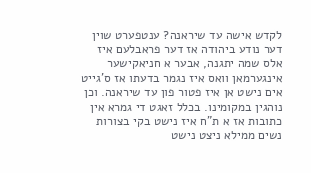לקדש אישה עד שיראנה? ענטפערט שוין דער נודע ביהודה אז דער פראבלעם איז אלס שמה יתגנה, אבער א חניאקישער אינגערמאן וואס איז נגמר בדעתו אז ס'גייט אים נישט אן איז פטור פון עד שיראנה. וכן נוהגין במקומינו. בכלל זאגט די גמרא אין כתובות אז א ת"ח איז נישט בקי בצורות נשים ממילא ניצט נישט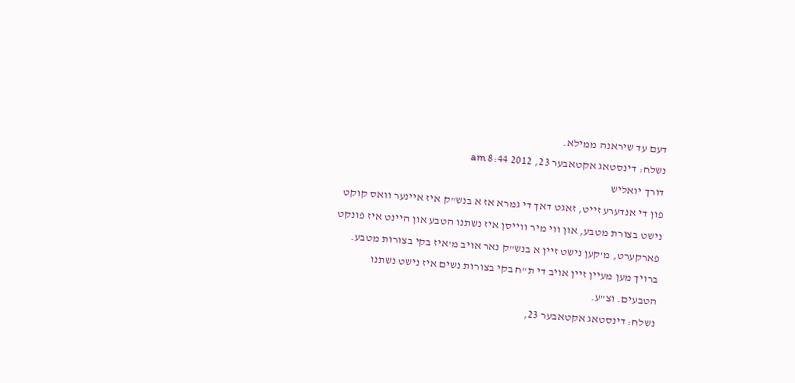דעם עד שיראנה ממילא.
נשלח: דינסטאג אקטאבער 23, 2012 8:44 am
דורך יואליש
פון די אנדערע זייט, זאגט דאך די גמרא אז א בנש"ק איז איינער וואס קוקט נישט בצורת מטבע, און ווי מיר ווייסן איז נשתנו הטבע און היינט איז פונקט פארקערט, מ'קען נישט זיין א בנש"ק נאר אויב מ'איז בקי בצורות מטבע. ברויך מען מעיין זיין אויב די ת"ח בקי בצורות נשים איז נישט נשתנו הטבעים. וצ"ע.
נשלח: דינסטאג אקטאבער 23,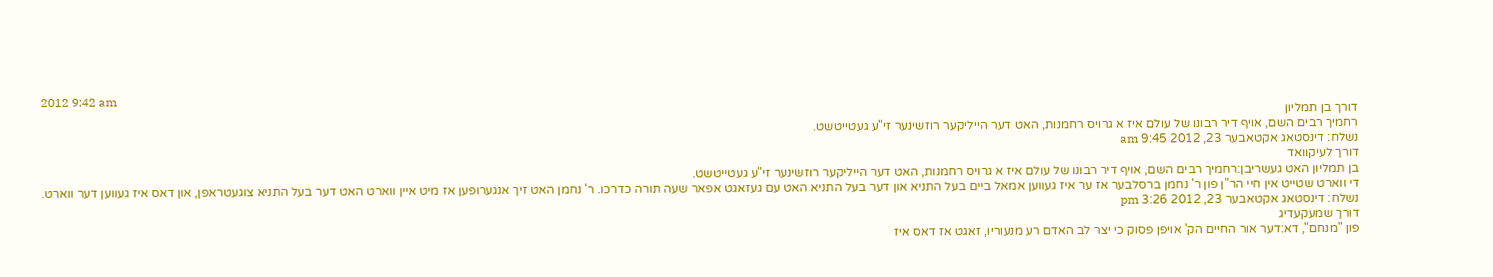2012 9:42 am
דורך בן תמליון
רחמיך רבים השם, אויף דיר רבונו של עולם איז א גרויס רחמנות, האט דער הייליקער רוזשינער זי"ע געטייטשט.
נשלח: דינסטאג אקטאבער 23, 2012 9:45 am
דורך לעיקוואד
בן תמליון האט געשריבן:רחמיך רבים השם, אויף דיר רבונו של עולם איז א גרויס רחמנות, האט דער הייליקער רוזשינער זי"ע געטייטשט.
די ווארט שטייט אין חיי הר"ן פון ר' נחמן ברסלבער אז ער איז געווען אמאל ביים בעל התניא און דער בעל התניא האט עם געזאגט אפאר שעה תורה כדרכו. ר' נחמן האט זיך אנגערופען אז מיט איין ווארט האט דער בעל התניא צוגעטראפן, און דאס איז געווען דער ווארט.
נשלח: דינסטאג אקטאבער 23, 2012 3:26 pm
דורך שמעקעדיג
פון "מנחם", דא:דער אור החיים הק' אויפן פסוק כי יצר לב האדם רע מנעוריו, זאגט אז דאס איז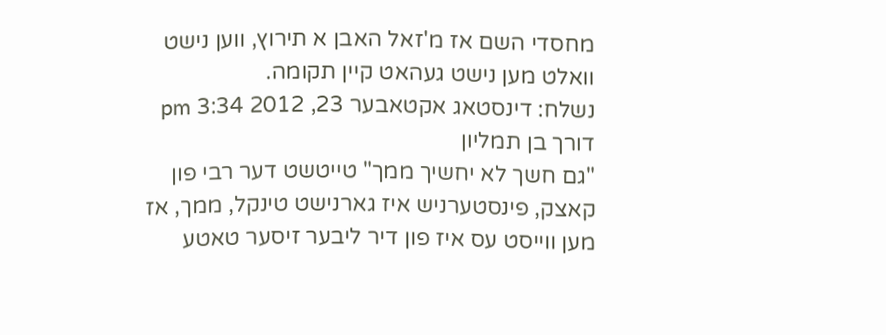מחסדי השם אז מ'זאל האבן א תירוץ, ווען נישט וואלט מען נישט געהאט קיין תקומה.
נשלח: דינסטאג אקטאבער 23, 2012 3:34 pm
דורך בן תמליון
"גם חשך לא יחשיך ממך" טייטשט דער רבי פון קאצק, פינסטערניש איז גארנישט טינקל, ממך, אז מען ווייסט עס איז פון דיר ליבער זיסער טאטע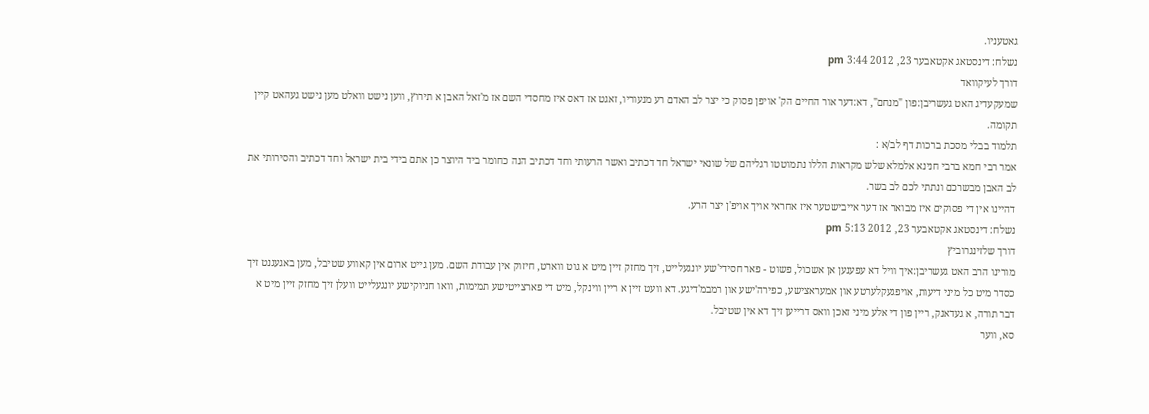גאטעניו.
נשלח: דינסטאג אקטאבער 23, 2012 3:44 pm
דורך לעיקוואד
שמעקעדיג האט געשריבן:פון "מנחם", דא:דער אור החיים הק' אויפן פסוק כי יצר לב האדם רע מנעוריו, זאגט אז דאס איז מחסדי השם אז מ'זאל האבן א תירוץ, ווען נישט וואלט מען נישט געהאט קיין תקומה.
תלמוד בבלי מסכת ברכות דף לב/א :
אמר רבי חמא ברבי חנינא אלמלא שלש מקראות הללו נתמוטטו רגליהם של שונאי ישראל חד דכתיב ואשר הרעותי וחד דכתיב הנה כחומר ביד היוצר כן אתם בידי בית ישראל וחד דכתיב והסירותי את לב האבן מבשרכם ונתתי לכם לב בשר.
דהיינו אין די פסוקים איז מבואר אז דער אייבישטער איז אחראי אויך אויפ'ן יצר הרע.
נשלח: דינסטאג אקטאבער 23, 2012 5:13 pm
דורך שלזינגרוביץ
מורינו הרב האט געשריבן:איך וויל דא עפענען אן אשכול, פשוט - פאר חסידי'שע יונגעלייט, זיך מחזק זיין מיט א גוט ווארט, חיזוק אין עבודת השם. מען גייט ארום אין קאווע שטיבל, מען באגעגנט זיך כסדר מיט כל מיני דיעות, אויפגעקלערטע און אמעראצישע, כפירה'ישע און רמבמ'דיגע. דא וועט זיין א ריין ווינקל, מיט די פארצייטישע תמימות, וואו חניוקישע יונגעלייט וועלן זיך מחזק זיין מיט א דבר תורה, א געדאנק, ריין פון די אלע מיני זאכן וואס דרייען זיך דא אין שטיבל.
סא, ווער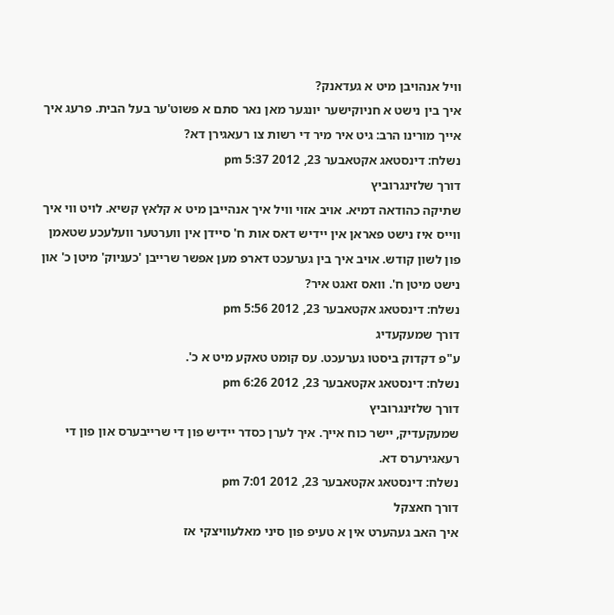וויל אנהויבן מיט א געדאנק?
איך בין נישט א חניוקישער יונגער מאן נאר סתם א פשוט'ער בעל הבית. פרעג איך אייך מורינו הרב: גיט איר מיר די רשות צו רעאגירן דא?
נשלח: דינסטאג אקטאבער 23, 2012 5:37 pm
דורך שלזינגרוביץ
שתיקה כהודאה דמיא. אויב אזוי וויל איך אנהייבן מיט א קלאץ קשיא. לויט ווי איך ווייס איז נישט פאראן אין יידיש דאס אות ח' סיידן אין ווערטער וועלעכע שטאמן פון לשון קודש. אויב איך בין גערעכט דארפ מען אפשר שרייבן 'כעניוק' מיטן כ' און נישט מיטן ח'. וואס זאגט איר?
נשלח: דינסטאג אקטאבער 23, 2012 5:56 pm
דורך שמעקעדיג
ע"פ דקדוק ביסטו גערעכט. עס קומט טאקע מיט א כ'.
נשלח: דינסטאג אקטאבער 23, 2012 6:26 pm
דורך שלזינגרוביץ
שמעקעדיק, יישר כוח אייך. איך לערן כסדר יידיש פון די שרייבערס און פון די רעאגירערס דא.
נשלח: דינסטאג אקטאבער 23, 2012 7:01 pm
דורך חאצקל
איך האב געהערט אין א טעיפ פון סיני מאלעוויצקי אז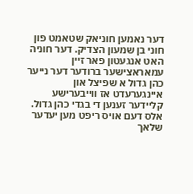דער נאמען חוניאק שטאמט פון חוני בן שמעון הצדיק. דער חוניה האט אנגעטון פאר זיין עמאראצישער ברודער דער נייער כהן גדול א שפיצל און איינגערעדט אז ווייבערישע קליידער זענען די בגדי כהן גדול. אלס דעם אויס ריפט מען יעדער שלאך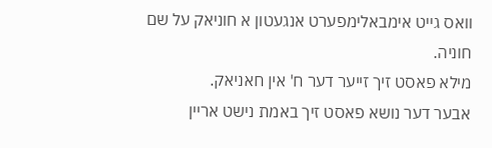וואס גייט אימבאלימפערט אנגעטון א חוניאק על שם חוניה.
מילא פאסט זיך זייער דער ח' אין חאניאק.
אבער דער נושא פאסט זיך באמת נישט אריין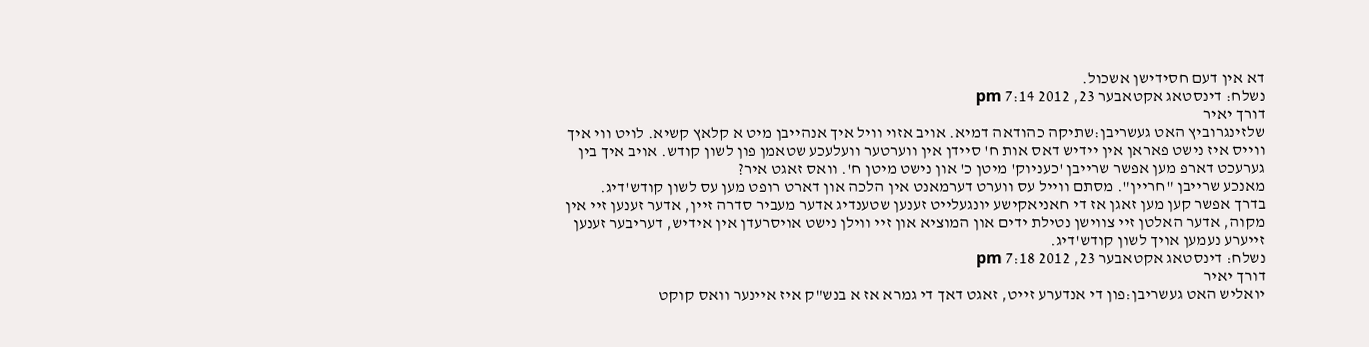דא אין דעם חסידישן אשכול.
נשלח: דינסטאג אקטאבער 23, 2012 7:14 pm
דורך יאיר
שלזינגרוביץ האט געשריבן:שתיקה כהודאה דמיא. אויב אזוי וויל איך אנהייבן מיט א קלאץ קשיא. לויט ווי איך ווייס איז נישט פאראן אין יידיש דאס אות ח' סיידן אין ווערטער וועלעכע שטאמן פון לשון קודש. אויב איך בין גערעכט דארפ מען אפשר שרייבן 'כעניוק' מיטן כ' און נישט מיטן ח'. וואס זאגט איר?
מאנכע שרייבן "חריין". מסתם ווייל עס ווערט דערמאנט אין הלכה און דארט רופט מען עס לשון קודש'דיג.
בדרך אפשר קען מען זאגן אז די חאניאקישע יונגעלייט זענען שטענדיג אדער מעביר סדרה זיין, אדער זענען זיי אין מקוה, אדער האלטן זיי צווישן נטילת ידים און המוציא און זיי ווילן נישט אויסרעדן אין אידיש, דעריבער זענען זייערע נעמען אויך לשון קודש'דיג.
נשלח: דינסטאג אקטאבער 23, 2012 7:18 pm
דורך יאיר
יואליש האט געשריבן:פון די אנדערע זייט, זאגט דאך די גמרא אז א בנש"ק איז איינער וואס קוקט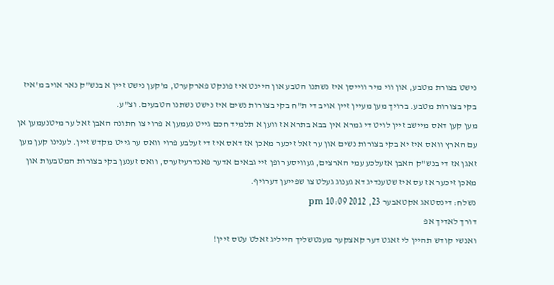נישט בצורת מטבע, און ווי מיר ווייסן איז נשתנו הטבע און היינט איז פונקט פארקערט, מ'קען נישט זיין א בנש"ק נאר אויב מ'איז בקי בצורות מטבע. ברויך מען מעיין זיין אויב די ת"ח בקי בצורות נשים איז נישט נשתנו הטבעים. וצ"ע.
מען קען דאס מיישב זיין לויט די גמרא אין בבא בתרא אז ווען א תלמיד חכם גייט נעמען א פרוי צו חתונה האבן זאל ער מיטנעמען אן עם הארץ וואס איז יא בקי בצורות נשים און ער זאל זיכער מאכן אז דאס איז די זעלבע פרוי וואס ער גייט מקדש זיין. לענינו קען מען זאגן אז די בנש"ק האבן אזעלכע עמי הארצים, געוויסע רופן זיי גבאים אדער פאנדרעיזערס, וואס זענען בקי בצורות המטבעות און מאכן זיכער אז עס איז שטענדיג דא גענוג געלט צו שפייען דערויף.
נשלח: דינסטאג אקטאבער 23, 2012 10:09 pm
דורך לאדיך אפ
ואנשי קודש תהיין לי זאגט דער קאצקער מענטשליך הייליג זאלט עטס זיין!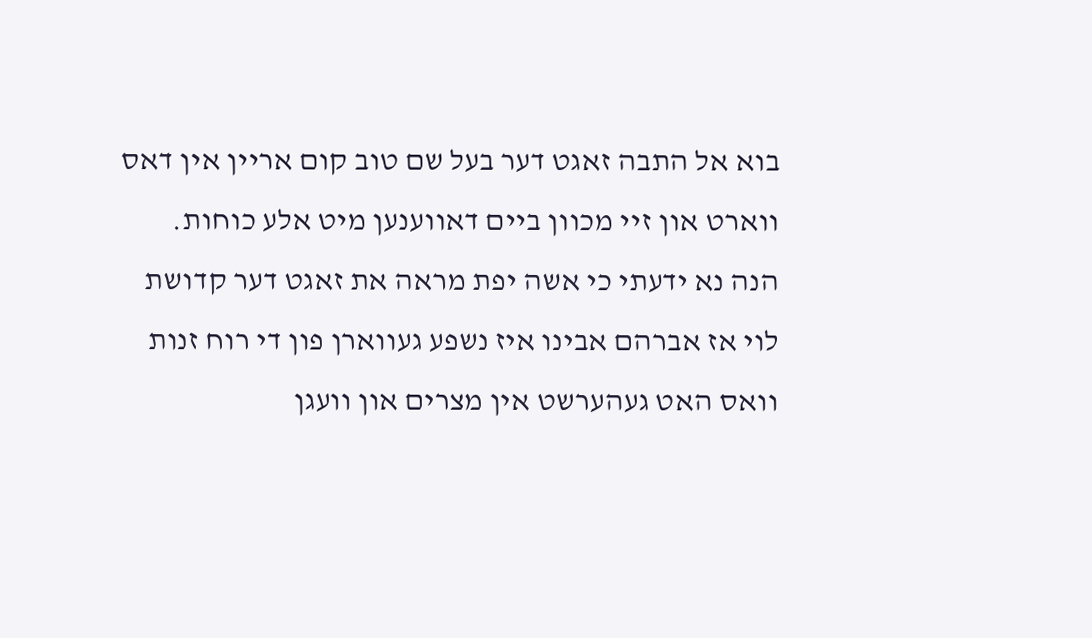בוא אל התבה זאגט דער בעל שם טוב קום אריין אין דאס ווארט און זיי מכוון ביים דאווענען מיט אלע כוחות.
הנה נא ידעתי כי אשה יפת מראה את זאגט דער קדושת לוי אז אברהם אבינו איז נשפע געווארן פון די רוח זנות וואס האט געהערשט אין מצרים און וועגן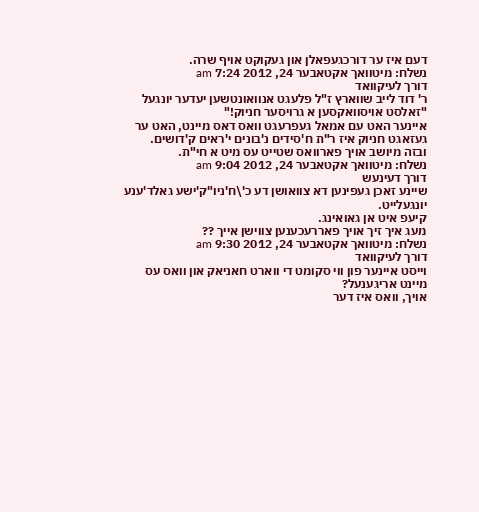דעם איז ער דורכגעפאלן און געקוקט אויף שרה.
נשלח: מיטוואך אקטאבער 24, 2012 7:24 am
דורך לעיקוואד
ר' דוד לייב שווארץ ז"ל פלעגט אנוואונטשען יעדער יונגעל "זאלסט אויסוואקסען א גרויסער חניוק!"
איינער האט עם אמאל געפרעגט וואס דאס מיינט, האט ער געזאגט חניוק איז ר"ת ח'סידים נ'בונים י'ראים ק'דושים.
ובזה מיושב אויך פארוואס שטייט עס מיט א חי"ת.
נשלח: מיטוואך אקטאבער 24, 2012 9:04 am
דורך דעינעש
שיינע זאכן געפינען דא צוואושן דע כ'\ח'ניו"ק'ישע גאלד'ענע יונגעלייט.
קיעפ איט אן גאואינג.
מעג איך זיך אויך פאררעכענען צווישן אייך ??
נשלח: מיטוואך אקטאבער 24, 2012 9:30 am
דורך לעיקוואד
וייסט איינער פון ווי סקומט די ווארט חאניאק און וואס עס מיינט אריגענעל?
אויך, וואס איז דער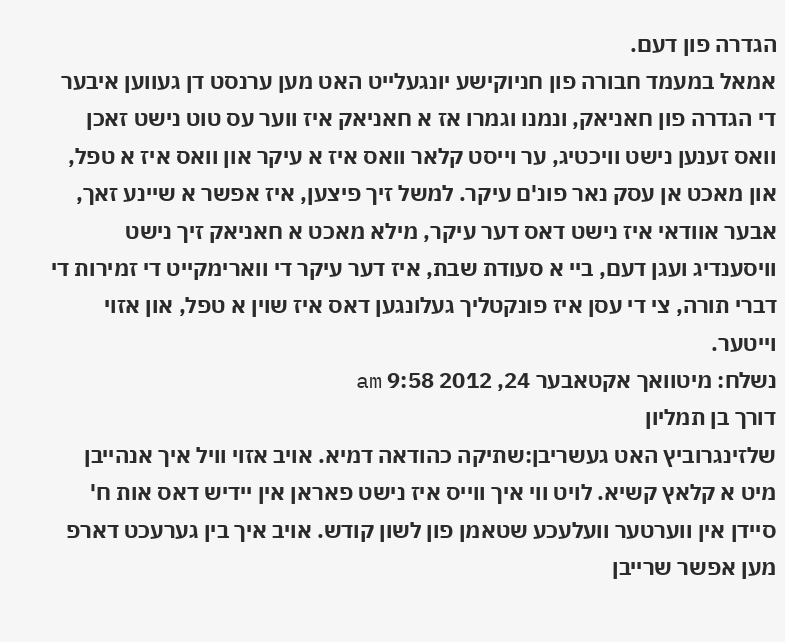הגדרה פון דעם.
אמאל במעמד חבורה פון חניוקישע יונגעלייט האט מען ערנסט דן געווען איבער די הגדרה פון חאניאק, ונמנו וגמרו אז א חאניאק איז ווער עס טוט נישט זאכן וואס זענען נישט וויכטיג, ער וייסט קלאר וואס איז א עיקר און וואס איז א טפל, און מאכט אן עסק נאר פונ'ם עיקר. למשל זיך פיצען, איז אפשר א שיינע זאך, אבער אוודאי איז נישט דאס דער עיקר, מילא מאכט א חאניאק זיך נישט וויסענדיג ועגן דעם, ביי א סעודת שבת, איז דער עיקר די ווארימקייט די זמירות די דברי תורה, צי די עסן איז פונקטליך געלונגען דאס איז שוין א טפל, און אזוי וייטער.
נשלח: מיטוואך אקטאבער 24, 2012 9:58 am
דורך בן תמליון
שלזינגרוביץ האט געשריבן:שתיקה כהודאה דמיא. אויב אזוי וויל איך אנהייבן מיט א קלאץ קשיא. לויט ווי איך ווייס איז נישט פאראן אין יידיש דאס אות ח' סיידן אין ווערטער וועלעכע שטאמן פון לשון קודש. אויב איך בין גערעכט דארפ מען אפשר שרייבן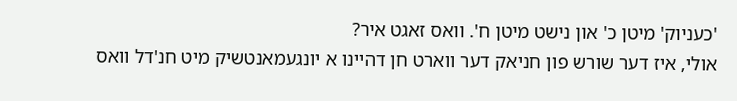'כעניוק' מיטן כ' און נישט מיטן ח'. וואס זאגט איר?
אולי, איז דער שורש פון חניאק דער ווארט חן דהיינו א יונגעמאנטשיק מיט חנ'דל וואס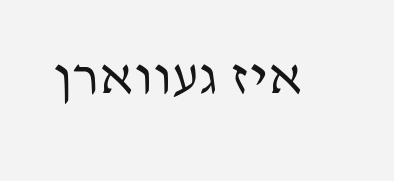איז געווארן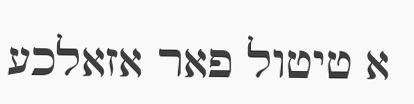א טיטול פאר אזאלכע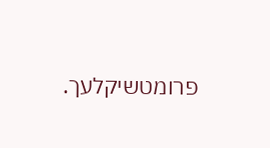פרומטשיקלעך.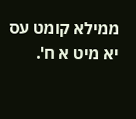ממילא קומט עס יא מיט א ח'.